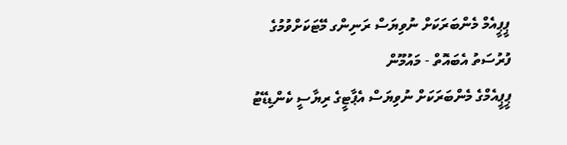ޕީޕީއެމް މެންބަރަކަށް ނުވިޔަސް ރަނިންގ މޭޓަކަށްވުމުގެ ފުރުސަތު އެބައޮތް - މައުމޫން
ޕީޕީއެމްގެ މެންބަރަކަށް ނުވިޔަސް އެޕާޓީގެ ރިޔާސީ ކެންޑިޑޭޓު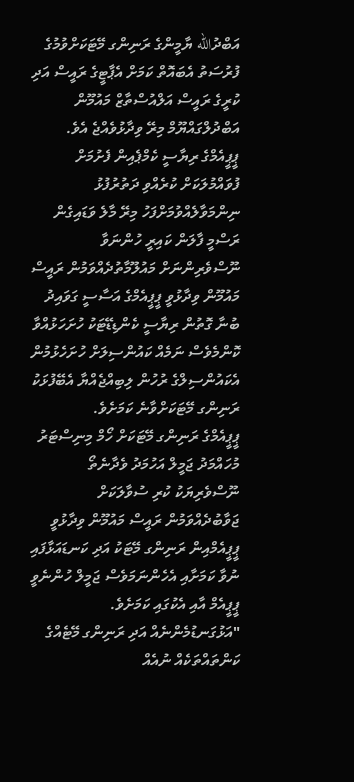އަބްދުالله ޔާމީންގެ ރަނިންގ މޭޓަކަށްވުމުގެ ފުރުސަތު އެބައޮތް ކަމަށް އެޕާޓީގެ ރައީސް އަދި ކުރީގެ ރައީސް އަލްއުސްތާޒް މައުމޫން އަބްދުލްގައްޔޫމް މިރޭ ވިދާޅުވެއްޖެ އެވެ.
ޕީޕީއެމްގެ ރިޔާސީ ކެމްޕެއިން ފެށުމަށް ފުވައްމުލަކަށް ކުރެއްވި ދަތުރުފުޅު ނިންމަވާލެއްވުމަށްފަހު މިރޭ މާލެ ވަޑައިގެން ރަސްމީ ފާލަން ކައިރީ ހުންނަވާ ނޫސްވެރިންނަށް މައުލޫމާތުދެއްވަމުން ރައީސް މައުމޫން ވިދާޅުވީ ޕީޕީއެމްގެ އަސާސީ ގަވައިދު ބުނާ ގޮތުން ރިޔާސީ ކެންޑިޑޭޓަކު ހުށަހަޅުއްވާ ކޮންމެވެސް ނަމެއް ކައުންސިލަށް ހުށަހެޅުމުން އެކައުންސިލްގެ ރުހުން ލިބިއްޖެއްޔާ އެބޭފުޅަކު ރަނިންގ މޭޓަކަށްވާނެ ކަމަށެވެ.
ޕީޕީއެމްގެ ރަނިންގ މޭޓަކަށް ހޯމް މިނިސްޓަރު މުހައްމަދު ޖަމީލް އަހުމަދު ވެދާނެތޯ ނޫސްވެރިޔަކު ކުރި ސުވާލަކަށް ޖަވާބުދެއްވަމުން ރައީސް މައުމޫން ވިދާޅުވީ ޕީޕީއެމްއިން ރަނިންގ މޭޓަކު އަދި ކަނޑައަޅާފައި ނުވާ ކަމަށާއި އެހެންނަމަވެސް ޖަމީލް ހުންނެވީ ޕީޕީއެމް އާއި އެކުގައި ކަމަށެވެ.
"އަޅުގަނޑުމެންނެއް އަދި ރަނިންގ މޭޓެއްގެ ކަންތައްތަކެއް ނުއެއް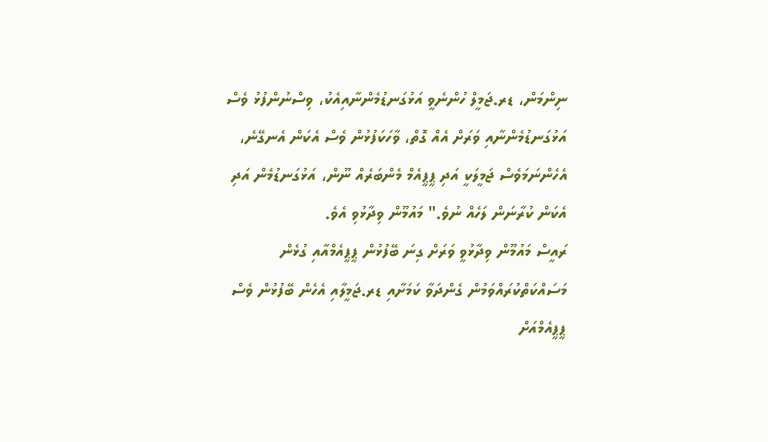ނިންމަން، ޑރ.ޖަމީލް ހުންނެވީ އަޅުގަނޑުމެންނާއިއެކު، ވިސްނުންފުޅު ވެސް އަޅުގަނޑުމެންނާއި ވަރަށް އެއް ގޮތް، ވާހަކަފުޅުން ވެސް އެކަން އެނގޭނެ، އެހެންނަމަވެސް ޖަމީލަކީ އަދި ޕީޕީއެމް މެންބަރެއް ނޫން، އަޅުގަނޑުމެން އަދި އެކަން ކުރާނަން ލަހެއް ނުވެ." މައުމޫން ވިދާޅުވި އެވެ.
ރައީސް މައުމޫން ވިދާޅުވީ ވަރަށް ގިނަ ބޭފުޅުން ޕީޕީއެމްއާއި ގުޅެން މަސައްކަތްކުރައްވަމުން ގެންދަވާ ކަމަށާއި ޑރ.ޖަމީލާއި އެހެން ބޭފުޅުން ވެސް ޕީޕީއެމްއަށް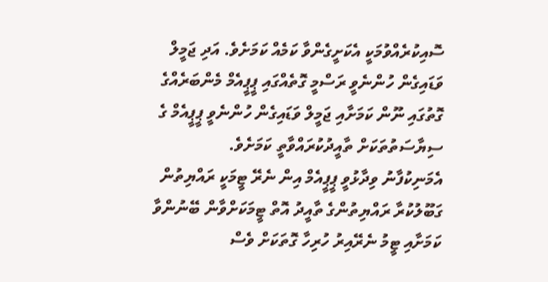ސޮއިކުރެއްވުމަކީ އެކަށީގެންވާ ކަމެއް ކަމަށެވެ. އަދި ޖަމީލް ވަޑައިގެން ހުންނެވީ ރަސްމީ ގޮތެއްގައި ޕީޕީއެމް މެންބަރެއްގެ ގޮތުގައި ނޫން ކަމަށާއި ޖަމީލް ވަޑައިގެން ހުންނެވީ ޕީޕީއެމް ގެ ސިޔާސަތުތަކަށް ތާއީދުކުރައްވާތީ ކަމަށެވެ.
އެމަނިކުފާނު ވިދާޅުވީ ޕީޕީއެމް އިން ނެރޭ ޓީމަކީ ރައްޔިތުން ގަބޫލުކުރާ ރައްޔިތުންގެ ތާއީދު އޮތް ޓީމަކަށްވާން ބޭނުންވާ ކަމަށާއި ޓީމު ނެރޭއިރު ހުރިހާ ގޮތަކަށް ވެސް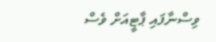ވިސްނާފައި ޕާޓީއަށް ވެސް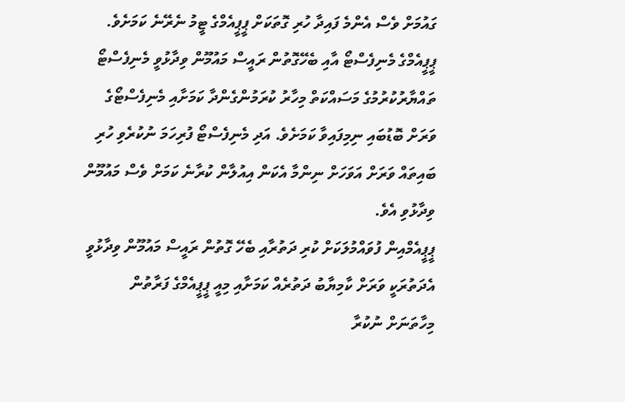ގައުމަށް ވެސް އެންމެ ފައިދާ ހުރި ގޮތަކަށް ޕީޕީއެމްގެ ޓީމު ނެރޭނެ ކަމަށެވެ.
ޕީޕީއެމްގެ މެނިފެސްޓޯ އާއި ބެހޭގޮތުން ރައީސް މައުމޫން ވިދާޅުވީ މެނިފެސްޓޯ ތައްޔާރުކުރުމުގެ މަސައްކަތް މިހާރު ކުރަމުންގެންދާ ކަމަށާއި މެނިފެސްޓޯގެ ވަރަށް ބޮޑުބައި ނިމިފައިވާ ކަމަށެވެ. އަދި މެނިފެސްޓޯ ފުރިހަމަ ނުކުރެވި ހުރި ބައިތައް ވަރަށް އަވަހަށް ނިންމާ އެކަން އިއުލާން ކުރާނެ ކަމަށް ވެސް މައުމޫން ވިދާޅުވި އެވެ.
ޕީޕީއެމްއިން ފުވައްމުލަކަށް ކުރި ދަތުރާއި ބެހޭ ގޮތުން ރައީސް މައުމޫން ވިދާޅުވީ އެދަތުރަކީ ވަރަށް ކާމިޔާބު ދަތުރެއް ކަމަށާއި މިއީ ޕީޕީއެމްގެ ފަރާތުން މިހާތަނަށް ނުކުރާ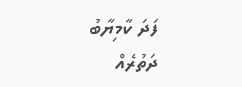ފަދަ ކާމިޔާބު ދަތުރެއް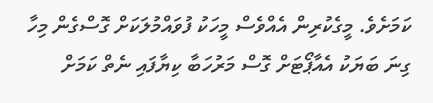ކަމަށެވެ. މީގެކުރިން އެއްވެސް މީހަކު ފުވައްމުލަކަށް ގޮސްގެން މިހާ ގިނަ ބަޔަކު އެއާޕޯޓަށް ގޮސް މަރުހަބާ ކިޔާފައި ނެތް ކަމަށް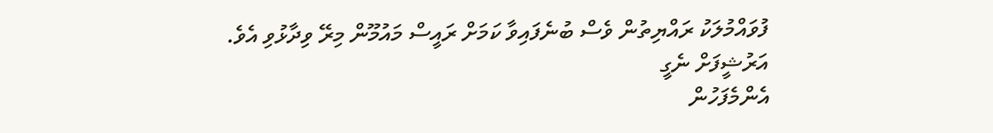ފުވައްމުލަކު ރައްޔިތުން ވެސް ބުނެފައިވާ ކަމަށް ރައީސް މައުމޫން މިރޭ ވިދާޅުވި އެވެ.
އަރުޝީފަށް ނެގީ
އެންމެފަހުން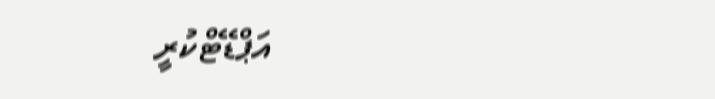އަޕްޑޭޓްކުރީ